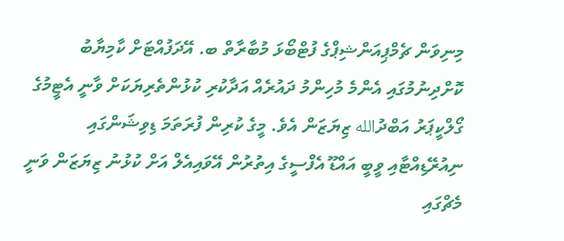މިނިވަން ޗެމްޕިއަންޝިޕްގެ ފުޓްބޯޅަ މުބާރާތް ބ. އޭދަފުއްޓަށް ކާމިޔާބު ކޮށްދިނުމުގައި އެންމެ މުހިންމު ދައުރެއް އަދާކުރި ކުޅުންތެރިޔަކަށް ވާނީ އެޓީމުގެ ގޯލްކީޕަރު އަބްދުالله ޒިޔަޒަން އެވެ. މީގެ ކުރިން ފުރަތަމަ ޑިވިޝަންގައި ނިއުރޭޑިއްޓާއި ވީބީ އައްޑޫ އެފްސީގެ އިތުރުން އޭވައިއެލް އަށް ކުޅުނު ޒިޔަޒަން ވަނީ މެޗްގައި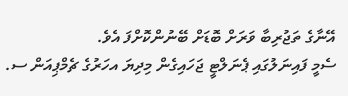އޭނާގެ ތަޖުރިބާ ވަރަށް ބޮޑަށް ބޭނުންކޮށްފަ އެވެ.
ސެމީ ފައިނަލުގައި ޕެނަލްޓީ ޖަހައިގެން މިދިޔަ އހަރުގެ ޗެމްޕިއަން ސ.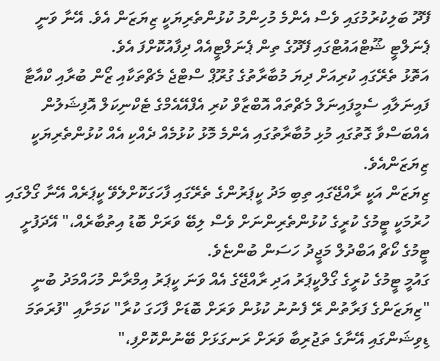ފޭދޫ ބަލިކުރުމުގައި ވެސް އެންމެ މުހިންމު ކުޅުންތެރިޔަކީ ޒިޔަޒަން އެވެ. އޭނާ ވަނީ ޕެނަލްޓީ ޝޫޓްއައުޓްގައި ފޭދޫގެ ތިން ޕެނަލްޓީއެއް ދިފާއުކޮށްފަ އެވެ.
އަތޮޅު ތެރޭގައި ކުރިއަށް ދިޔަ މުބާރާތުގެ ގުރޫޕް ސްޓްޖެ މެޗްތަކާއި ޒޯން ބުރާއި ކްއާޓާ ފައިނަލާއި ސެމީފައިނަލް މެޗްތައް އޮބްޒާވް ކުރި އެފްއޭއެމްގެ ޓެކްނިކަލް އޮފިޝަލުން އެއްބަސްވާ ގޮތުގައި މުޅި މުބާރާތުގައި އެންމެ މޮޅު ކުޅުމެއް ދެއްކި އެއް ކުޅުންތެރިޔަކީ ޒިޔަޒަންއެވެ.
ޒިޔަޒަން އަކީ ރާއްޖޭގައި ތިބި މަދު ކީޕަރުންގެ ތެރޭގައި ފާހަގަކޮށްލެވޭ ކީޕަރެއް އޭނާ ގޯލްގައި ހުރުމަކީ ޓީމުގެ ކުރީގެ ކުޅުންތެރިންނަށް ވެސް ލިބޭ ވަރަށް ބޮޑު އިތުބާރެއް،" އޭދަފުށީ ޓީމުގެ ކޯޗް އަބްދުލް މަޖީދު ހަސަން ބުންޏެވެ.
ގައުމީ ޓީމުގެ ކުރީގެ ގޯލްކީޕަރު އަދި ރާއްޖޭގެ އެއް ވަނަ ކީޕަރު އިމްރާން މުހައްމަދު ބުނީ "ޒިޔަޒަންގެ ފަރާތުން ރޭ ފެނުނު ކުޅުން ވަރަށް ބޮޑަށް ފާހަގަ ކުރާ" ކަމަށާއި "ފުރަތަމަ ޑިވިޝަންގައި އޭނާގެ ތަޖުރިބާ ވަރަށް ރަނގަޅަށް ބޭނުންކޮށްފި،"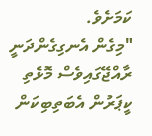ކަމަށެވެ.
"މިގެން އެނގިގެންދަނީ ރާއްޖޭގައިވެސް މޮޅެތި ކީޕަރުން އެބަތިބިކަން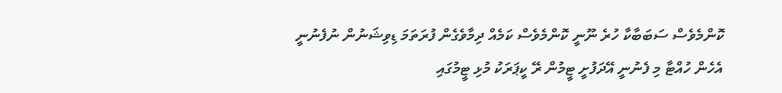ކޮންމެވެސް ސަބަބާކާ ހުރެ ނޫނީ ކޮންމެވެސް ކަމެއް ދިމާވެގެން ފުރަތަމަ ޑިވިޝަނުން ނުފެނުނީ އެހެން ހުއްޓާ މި ފެނުނީ އޭދަފުށީ ޓީމުން ރޭ ކީޕަރަކު މުޅި ޓީމުގައި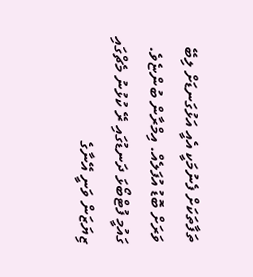ތަފާތަކަށް ފެނުމަކީ އެއީ އަޅުގަނޑަށް ލިބޭ ވަރަށް ބޮޑު އުފަލެއް. އިމްރާން ބުންޏެވެ.
ގައުމީ ފުޓްބޯޅަ ދަނޑުގައި ރޭ ކުޅުނު މެޗްގައި ޒިޔަޒަން ވަނީ އޭނާގެ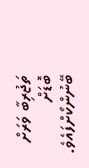ތަޖުރިބާ ވަރަށް ބޮޑަށް ބޭނުންކޯށްފައެވެ.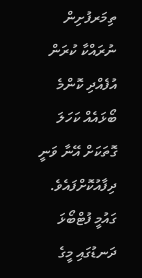ތިމަރފުށިން ނުރައްކާ ކުރަން އުފެއްދި ކޮންމެ ބޯޅައެއް ކަހަލަ ގޮތަކަށް އޭނާ ވަނީ ދިފާއުކޮށްފައެވެ. ގައުމީ ފުޓްބޯޅަ ދަނޑުގައި މީގެ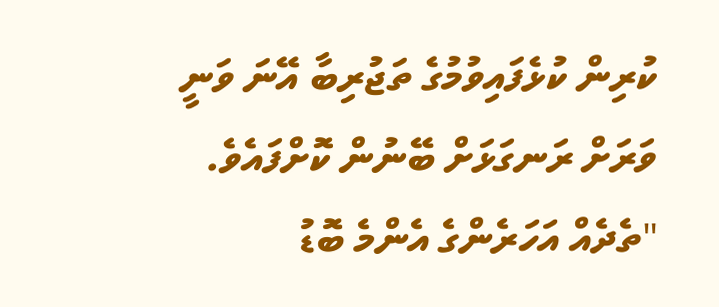ކުރިން ކުޅެފައިވުމުގެ ތަޖުރިބާ އޭނަ ވަނީ ވަރަށް ރަނގަޅަށް ބޭނުން ކޮށްފައެވެ.
"ތެދެއް އަހަރެންގެ އެންމެ ބޮޑު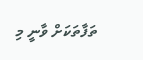ތަފާތަކަށް ވާނީ މި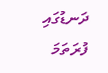ދަނޑުގައި ފުރަތަމަ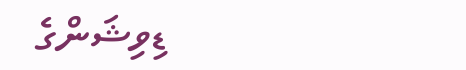ޑިވިޝަންގެ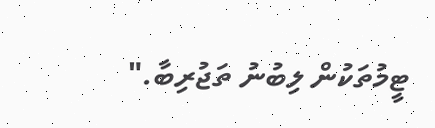ޓީމުތަކުން ލިބުނު ތަޖުރިބާ."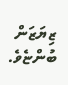ޒިޔަޒަން ބުންޏެވެ.